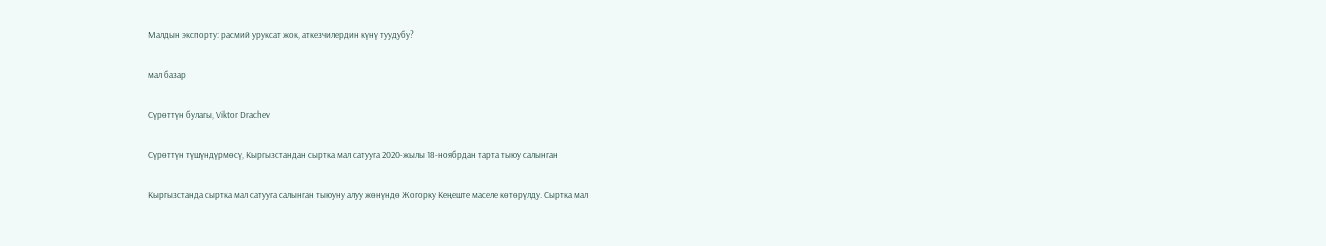Малдын экспорту: расмий уруксат жок, аткезчилердин күнү туудубу?

мал базар

Сүрөттүн булагы, Viktor Drachev

Сүрөттүн түшүндүрмөсү, Кыргызстандан сыртка мал сатууга 2020-жылы 18-ноябрдан тарта тыюу салынган

Кыргызстанда сыртка мал сатууга салынган тыюуну алуу жөнүндө Жогорку Кеңеште маселе көтөрүлду. Сыртка мал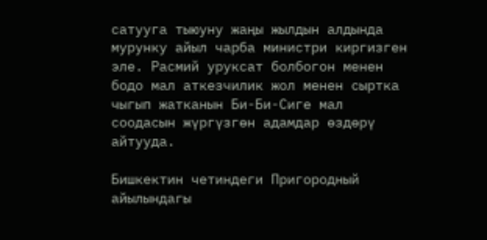сатууга тыюуну жаңы жылдын алдында мурунку айыл чарба министри киргизген эле. Расмий уруксат болбогон менен бодо мал аткезчилик жол менен сыртка чыгып жатканын Би-Би-Сиге мал соодасын жүргүзгөн адамдар өздөрү айтууда.

Бишкектин четиндеги Пригородный айылындагы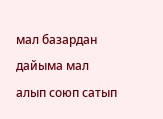мал базардан дайыма мал алып союп сатып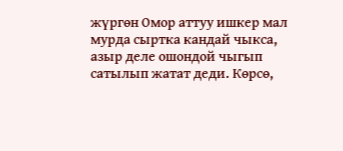жүргөн Омор аттуу ишкер мал мурда сыртка кандай чыкса, азыр деле ошондой чыгып сатылып жатат деди. Көрсө,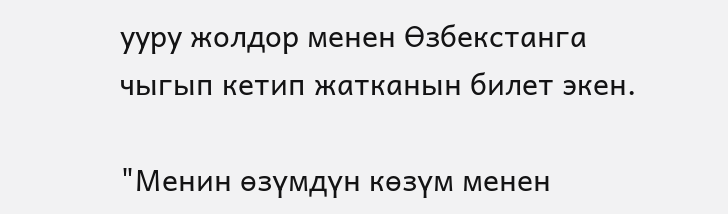ууру жолдор менен Өзбекстанга чыгып кетип жатканын билет экен.

"Менин өзүмдүн көзүм менен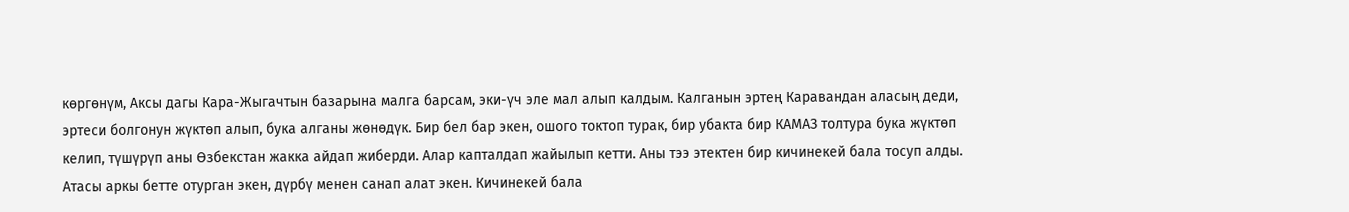көргөнүм, Аксы дагы Кара-Жыгачтын базарына малга барсам, эки-үч эле мал алып калдым. Калганын эртең Каравандан аласың деди, эртеси болгонун жүктөп алып, бука алганы жөнөдүк. Бир бел бар экен, ошого токтоп турак, бир убакта бир КАМАЗ толтура бука жүктөп келип, түшүрүп аны Өзбекстан жакка айдап жиберди. Алар капталдап жайылып кетти. Аны тээ этектен бир кичинекей бала тосуп алды. Атасы аркы бетте отурган экен, дүрбү менен санап алат экен. Кичинекей бала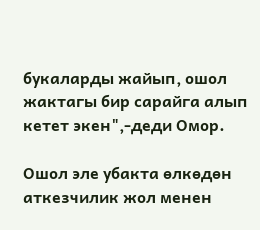букаларды жайып, ошол жактагы бир сарайга алып кетет экен",-деди Омор.

Ошол эле убакта өлкөдөн аткезчилик жол менен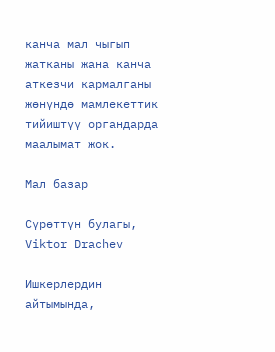канча мал чыгып жатканы жана канча аткезчи кармалганы жөнүндө мамлекеттик тийиштүү органдарда маалымат жок.

Мал базар

Сүрөттүн булагы, Viktor Drachev

Ишкерлердин айтымында,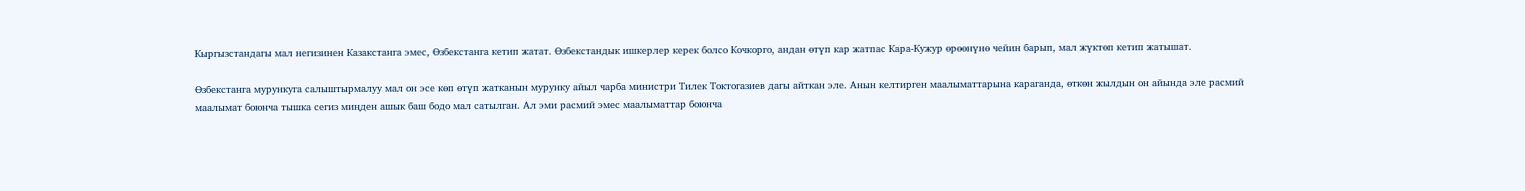Кыргызстандагы мал негизинен Казакстанга эмес, Өзбекстанга кетип жатат. Өзбекстандык ишкерлер керек болсо Кочкорго, андан өтүп кар жатпас Кара-Кужур өрөөнүнө чейин барып, мал жүктөп кетип жатышат.

Өзбекстанга мурункуга салыштырмалуу мал он эсе көп өтүп жатканын мурунку айыл чарба министри Тилек Токтогазиев дагы айткан эле. Анын келтирген маалыматтарына караганда, өткөн жылдын он айында эле расмий маалымат боюнча тышка сегиз миңден ашык баш бодо мал сатылган. Ал эми расмий эмес маалыматтар боюнча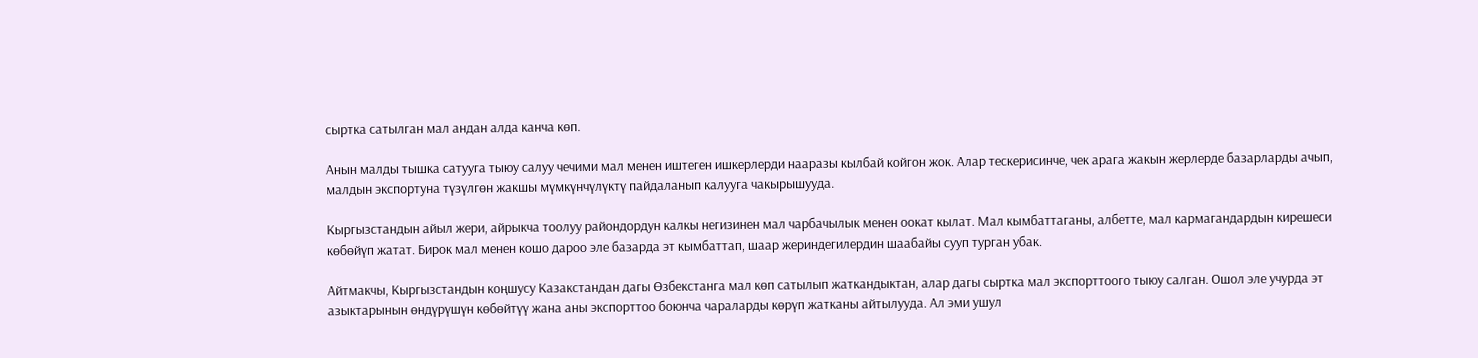сыртка сатылган мал андан алда канча көп.

Анын малды тышка сатууга тыюу салуу чечими мал менен иштеген ишкерлерди нааразы кылбай койгон жок. Алар тескерисинче, чек арага жакын жерлерде базарларды ачып, малдын экспортуна түзүлгөн жакшы мүмкүнчүлүктү пайдаланып калууга чакырышууда.

Кыргызстандын айыл жери, айрыкча тоолуу райондордун калкы негизинен мал чарбачылык менен оокат кылат. Мал кымбаттаганы, албетте, мал кармагандардын кирешеси көбөйүп жатат. Бирок мал менен кошо дароо эле базарда эт кымбаттап, шаар жериндегилердин шаабайы сууп турган убак.

Айтмакчы, Кыргызстандын коңшусу Казакстандан дагы Өзбекстанга мал көп сатылып жаткандыктан, алар дагы сыртка мал экспорттоого тыюу салган. Ошол эле учурда эт азыктарынын өндүрүшүн көбөйтүү жана аны экспорттоо боюнча чараларды көрүп жатканы айтылууда. Ал эми ушул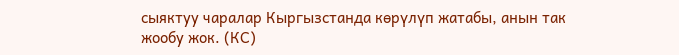сыяктуу чаралар Кыргызстанда көрүлүп жатабы, анын так жообу жок. (КС)